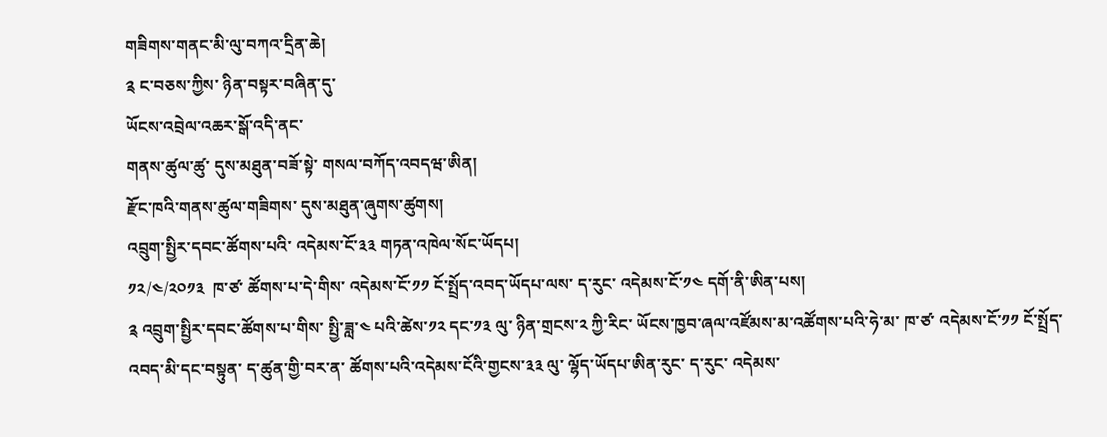གཟིགས་གནང་མི་ལུ་བཀའ་དྲིན་ཆེ།
༉ ང་བཅས་ཀྱིས་ ཉིན་བསྟར་བཞིན་དུ་
ཡོངས་འབྲེལ་འཆར་སྒོ་འདི་ནང་
གནས་ཚུལ་ཚུ་ དུས་མཐུན་བཟོ་སྟེ་ གསལ་བཀོད་འབདཝ་ཨིན།
རྫོང་ཁའི་གནས་ཚུལ་གཟིགས་ དུས་མཐུན་ཞུགས་ཚུགས།
འབྲུག་སྤྱིར་དབང་ཚོགས་པའི་ འདེམས་ངོ་༣༣ གཏན་འཁེལ་སོང་ཡོདཔ།
༡༢/༤/༢༠༡༣  ཁ་ཙ་ ཚོགས་པ་དེ་གིས་ འདེམས་ངོ་༡༡ ངོ་སྤྲོད་འབད་ཡོདཔ་ལས་ ད་རུང་ འདེམས་ངོ་༡༤ དགོ་ནི་ཨིན་པས།
༉ འབྲུག་སྤྱིར་དབང་ཚོགས་པ་གིས་ སྤྱི་ཟླ་༤ པའི་ཚེས་༡༢ དང་༡༣ ལུ་ ཉིན་གྲངས་༢ ཀྱི་རིང་ ཡོངས་ཁྱབ་ཞལ་འཛོམས་མ་འཚོགས་པའི་ཧེ་མ་ ཁ་ཙ་ འདེམས་ངོ་༡༡ ངོ་སྤྲོད་འབད་མི་དང་བསྟུན་ ད་ཚུན་གྱི་བར་ན་ ཚོགས་པའི་འདེམས་ངོའི་གྱངས་༣༣ ལུ་ ལྷོད་ཡོདཔ་ཨིན་རུང་ ད་རུང་ འདེམས་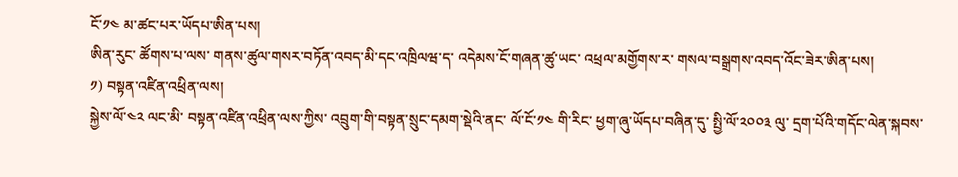ངོ་༡༤ མ་ཚང་པར་ཡོདཔ་ཨིན་པས།
ཨིན་རུང་ ཚོགས་པ་ལས་ གནས་ཚུལ་གསར་བཏོན་འབད་མི་དང་འཁྲིལཝ་ད་ འདེམས་ངོ་གཞན་ཚུ་ཡང་ འཕྲལ་མགྱོགས་ར་ གསལ་བསྒྲགས་འབད་འོང་ཟེར་ཨིན་པས།
༡) བསྟན་འཛིན་འཕྲིན་ལས།
སྐྱེས་ལོ་༤༢ ལང་མི་ བསྟན་འཛིན་འཕྲིན་ལས་ཀྱིས་ འབྲུག་གི་བསྟན་སྲུང་དམག་སྡེའི་ནང་ ལོ་ངོ་༡༤ གི་རིང་ ཕྱག་ཞུ་ཡོདཔ་བཞིན་དུ་ སྤྱི་ལོ་༢༠༠༣ ལུ་ དྲག་པོའི་གདོང་ལེན་སྐབས་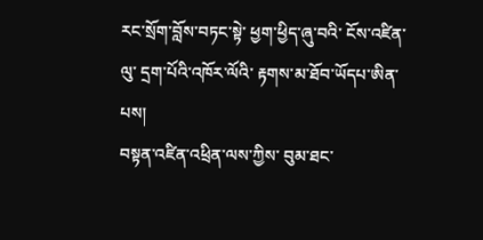རང་སྲོག་བློས་བཏང་སྟེ་ ཕྱག་ཕྱིད་ཞུ་བའི་ ངོས་འཛིན་ལུ་ དྲག་པོའི་འཁོར་ལོའི་ རྟགས་མ་ཐོབ་ཡོདཔ་ཨིན་པས།
བསྟན་འཛིན་འཕྲིན་ལས་ཀྱིས་ བུམ་ཐང་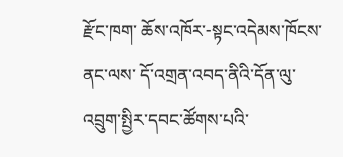རྫོང་ཁག་ ཆོས་འཁོར་-སྟང་འདེམས་ཁོངས་ནང་ལས་ དོ་འགྲན་འབད་ནིའི་དོན་ལུ་ འབྲུག་སྤྱིར་དབང་ཚོགས་པའི་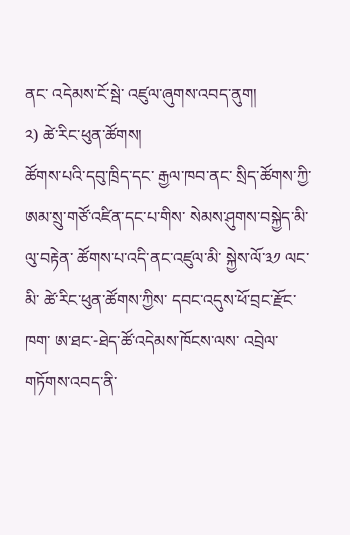ནང་ འདེམས་ངོ་སྦེ་ འཛུལ་ཞུགས་འབད་ནུག།
༢) ཚེ་རིང་ཕུན་ཚོགས།
ཚོགས་པའི་དབུ་ཁྲིད་དང་ རྒྱལ་ཁབ་ནང་ སྲིད་ཚོགས་ཀྱི་ ཨམ་སྲུ་གཙོ་འཛིན་དང་པ་གིས་ སེམས་ཤུགས་བསྐྱེད་མི་ལུ་བརྟེན་ ཚོགས་པ་འདི་ནང་འཛུལ་མི་ སྐྱེས་ལོ་༣༡ ལང་མི་ ཚེ་རིང་ཕུན་ཚོགས་ཀྱིས་ དབང་འདུས་ཕོ་བྲང་རྫོང་ཁག་ ཨ་ཐང་-ཐེད་ཚོ་འདེམས་ཁོངས་ལས་ འབྲེལ་གཏོགས་འབད་ནི་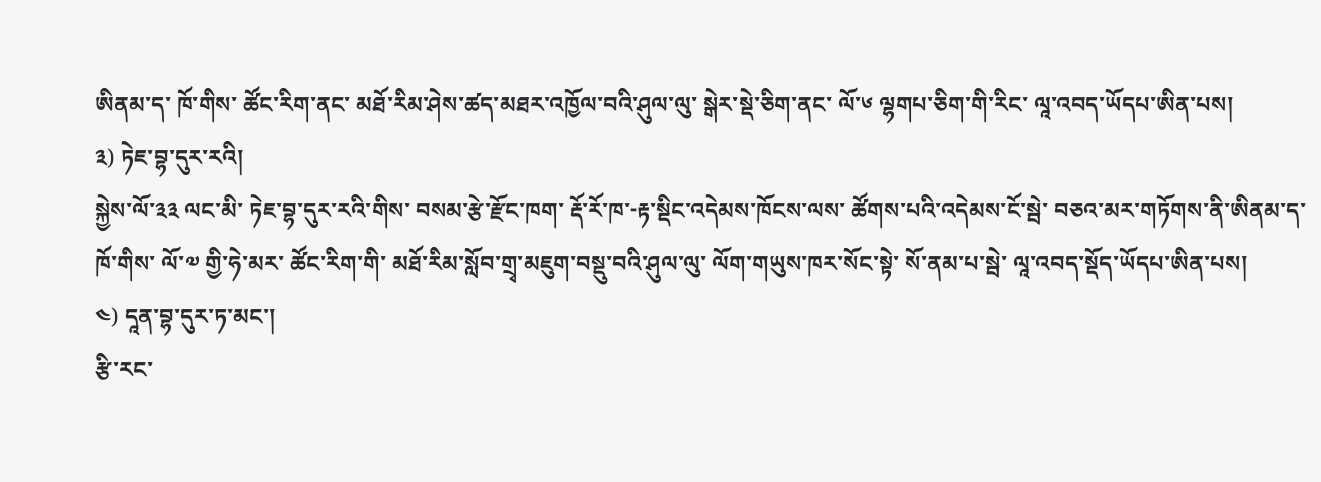ཨིནམ་ད་ ཁོ་གིས་ ཚོང་རིག་ནང་ མཐོ་རིམ་ཤེས་ཚད་མཐར་འཁྱོལ་བའི་ཤུལ་ལུ་ སྒེར་སྡེ་ཅིག་ནང་ ལོ་༦ ལྷགཔ་ཅིག་གི་རིང་ ལཱ་འབད་ཡོདཔ་ཨིན་པས།
༣) ཏེཇ་བྷ་དུར་རའི།
སྐྱེས་ལོ་༣༣ ལང་མི་ ཏེཇ་བྷ་དུར་རའི་གིས་ བསམ་རྩེ་རྫོང་ཁག་ རྡོ་རོ་ཁ་-རྟ་སྡིང་འདེམས་ཁོངས་ལས་ ཚོགས་པའི་འདེམས་ངོ་སྦེ་ བཅའ་མར་གཏོགས་ནི་ཨིནམ་ད་ ཁོ་གིས་ ལོ་༧ གྱི་ཧེ་མར་ ཚོང་རིག་གི་ མཐོ་རིམ་སློབ་གྲྭ་མཇུག་བསྡུ་བའི་ཤུལ་ལུ་ ལོག་གཡུས་ཁར་སོང་སྟེ་ སོ་ནམ་པ་སྦེ་ ལཱ་འབད་སྡོད་ཡོདཔ་ཨིན་པས།
༤) དཱན་བྷ་དུར་ཏ་མང་།
རྩི་རང་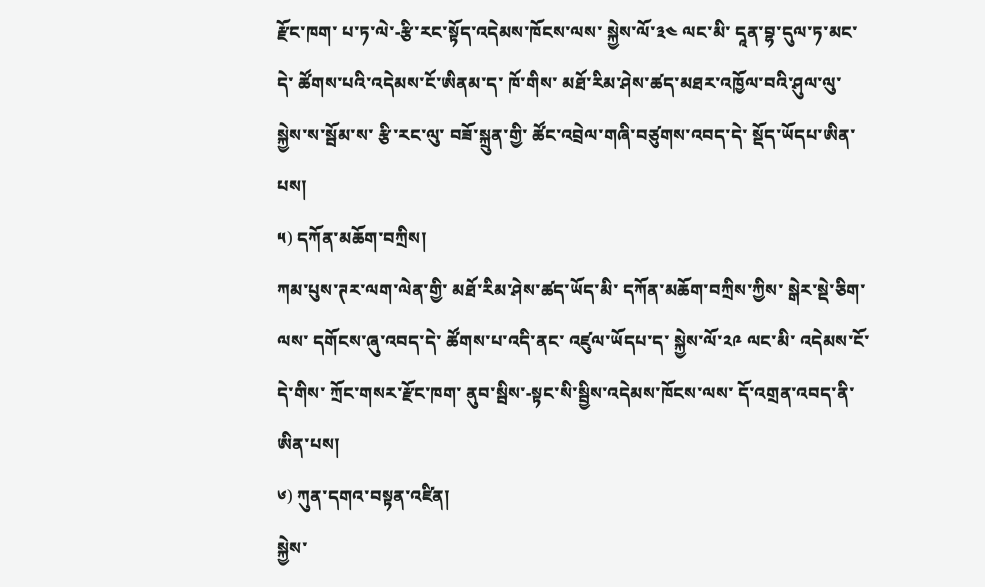རྫོང་ཁག་ པ་ཏ་ལེ་-རྩི་རང་སྟོད་འདེམས་ཁོངས་ལས་ སྐྱེས་ལོ་༣༤ ལང་མི་ དཱན་བྷ་དུལ་ཏ་མང་དེ་ ཚོགས་པའི་འདེམས་ངོ་ཨིནམ་ད་ ཁོ་གིས་ མཐོ་རིམ་ཤེས་ཚད་མཐར་འཁྱོལ་བའི་ཤུལ་ལུ་ སྐྱེས་ས་སྦོམ་ས་ རྩི་རང་ལུ་ བཟོ་སྐྲུན་གྱི་ ཚོང་འབྲེལ་གཞི་བཙུགས་འབད་དེ་ སྡོད་ཡོདཔ་ཨིན་པས།
༥) དཀོན་མཆོག་བཀྲིས།
ཀམ་པུས་ཊར་ལག་ལེན་གྱི་ མཐོ་རིམ་ཤེས་ཚད་ཡོད་མི་ དཀོན་མཆོག་བཀྲིས་ཀྱིས་ སྒེར་སྡེ་ཅིག་ལས་ དགོངས་ཞུ་འབད་དེ་ ཚོགས་པ་འདི་ནང་ འཛུལ་ཡོདཔ་ད་ སྐྱེས་ལོ་༢༩ ལང་མི་ འདེམས་ངོ་དེ་གིས་ ཀྲོང་གསར་རྫོང་ཁག་ ནུབ་སྦིས་-སྟང་སི་སྦྱིས་འདེམས་ཁོངས་ལས་ དོ་འགྲན་འབད་ནི་ཨིན་པས།
༦) ཀུན་དགའ་བསྟན་འཛིན།
སྐྱེས་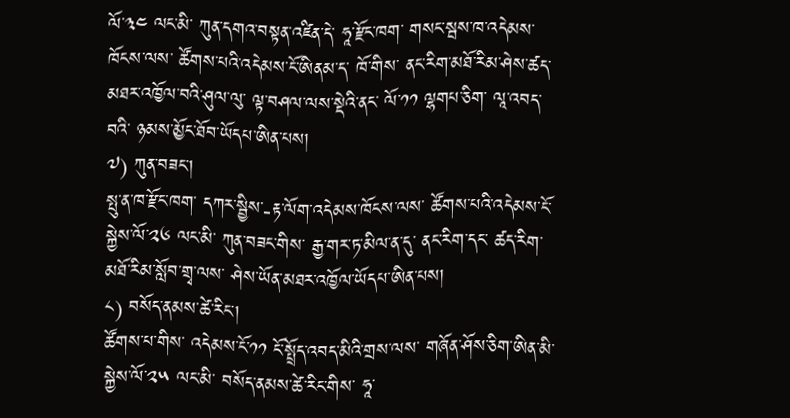ལོ་༣༤ ལང་མི་ ཀུན་དགའ་བསྟན་འཛིན་དེ་ ཧཱ་རྫོང་ཁག་ གསང་སྦས་ཁ་འདེམས་ཁོངས་ལས་ ཚོགས་པའི་འདེམས་ངོ་ཨིནམ་ད་ ཁོ་གིས་ ནང་རིག་མཐོ་རིམ་ཤེས་ཚད་མཐར་འཁྱོལ་བའི་ཤུལ་ལུ་ ལྟ་བཤལ་ལས་སྡེའི་ནང་ ལོ་༡༡ ལྷགཔ་ཅིག་ ལཱ་འབད་བའི་ ཉམས་མྱོང་ཐོབ་ཡོདཔ་ཨིན་པས།
༧) ཀུན་བཟང་།
སྤུ་ན་ཁ་རྫོང་ཁག་ དཀར་སྦྱིས་-རྟ་ལོག་འདེམས་ཁོངས་ལས་ ཚོགས་པའི་འདེམས་ངོ་ སྐྱེས་ལོ་༢༦ ལང་མི་ ཀུན་བཟང་གིས་ རྒྱ་གར་ཏ་མིལ་ན་དུ་ ནང་རིག་དང་ ཚད་རིག་མཐོ་རིམ་སློབ་གྲྭ་ལས་ ཤེས་ཡོན་མཐར་འཁྱོལ་ཡོདཔ་ཨིན་པས།
༨) བསོད་ནམས་ཚེ་རིང་།
ཚོགས་པ་གིས་ འདེམས་ངོ་༡༡ ངོ་སྤྲོད་འབད་མིའི་གྲས་ལས་ གཞོན་ཤོས་ཅིག་ཨིན་མི་ སྐྱེས་ལོ་༢༥ ལང་མི་ བསོད་ནམས་ཚེ་རིང་གིས་ ཧཱ་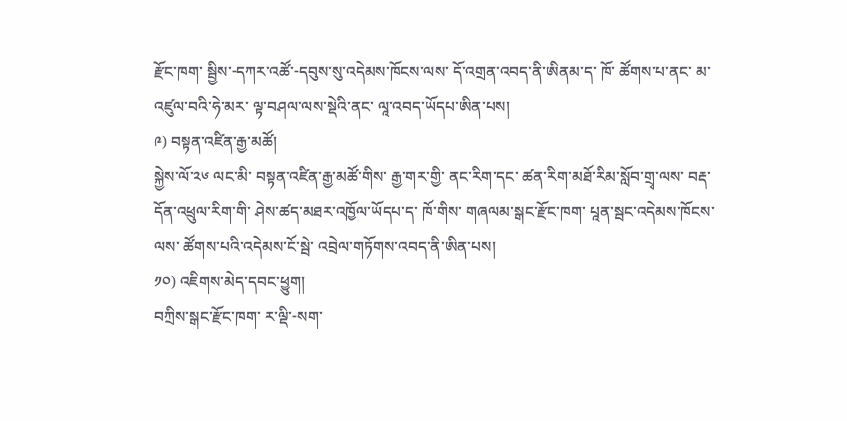རྫོང་ཁག་ སྦྱིས་-དཀར་འཚོ་-དབུས་སུ་འདེམས་ཁོངས་ལས་ དོ་འགྲན་འབད་ནི་ཨིནམ་ད་ ཁོ་ ཚོགས་པ་ནང་ མ་འཛུལ་བའི་ཧེ་མར་ ལྟ་བཤལ་ལས་སྡེའི་ནང་ ལཱ་འབད་ཡོདཔ་ཨིན་པས།
༩) བསྟན་འཛིན་རྒྱ་མཚོ།
སྐྱེས་ལོ་༢༦ ལང་མི་ བསྟན་འཛིན་རྒྱ་མཚོ་གིས་ རྒྱ་གར་གྱི་ ནང་རིག་དང་ ཚན་རིག་མཐོ་རིམ་སློབ་གྲྭ་ལས་ བརྡ་དོན་འཕྲུལ་རིག་གི་ ཤེས་ཚད་མཐར་འཁྱོལ་ཡོདཔ་ད་ ཁོ་གིས་ གཞལམ་སྒང་རྫོང་ཁག་ པཱན་སྦང་འདེམས་ཁོངས་ལས་ ཚོགས་པའི་འདེམས་ངོ་སྦེ་ འབྲེལ་གཏོགས་འབད་ནི་ཨིན་པས།
༡༠) འཇིགས་མེད་དབང་ཕྱུག།
བཀྲིས་སྒང་རྫོང་ཁག་ ར་ལྡི་-སག་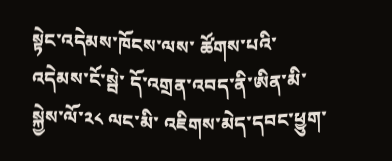སྟེང་འདེམས་ཁོངས་ལས་ ཚོགས་པའི་འདེམས་ངོ་སྦེ་ དོ་འགྲན་འབད་ནི་ཨིན་མི་ སྐྱེས་ལོ་༢༨ ལང་མི་ འཇིགས་མེད་དབང་ཕྱུག་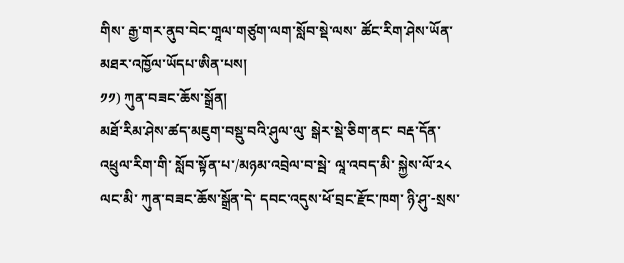གིས་ རྒྱ་གར་ནུབ་བེང་གཱལ་གཙུག་ལག་སློབ་སྡེ་ལས་ ཚོང་རིག་ཤེས་ཡོན་མཐར་འཁྱོལ་ཡོདཔ་ཨིན་པས།
༡༡) ཀུན་བཟང་ཆོས་སྒྲོན།
མཐོ་རིམ་ཤེས་ཚད་མཇུག་བསྡུ་བའི་ཤུལ་ལུ་ སྒེར་སྡེ་ཅིག་ནང་ བརྡ་དོན་འཕྲུལ་རིག་གི་ སློབ་སྟོན་པ་/མཉམ་འབྲེལ་བ་སྦེ་ ལཱ་འབད་མི་ སྐྱེས་ལོ་༢༨ ལང་མི་ ཀུན་བཟང་ཆོས་སྒྲོན་དེ་ དབང་འདུས་ཕོ་བྲང་རྫོང་ཁག་ ཉི་ཤུ་-སྲས་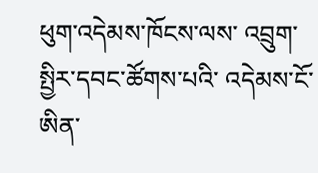ཕུག་འདེམས་ཁོངས་ལས་ འབྲུག་སྤྱིར་དབང་ཚོགས་པའི་ འདེམས་ངོ་ཨིན་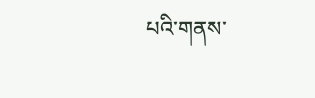པའི་གནས་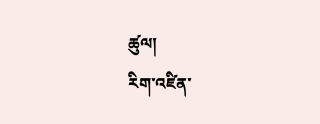ཚུལ།
རིག་འཛིན་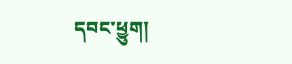དབང་ཕྱུག།